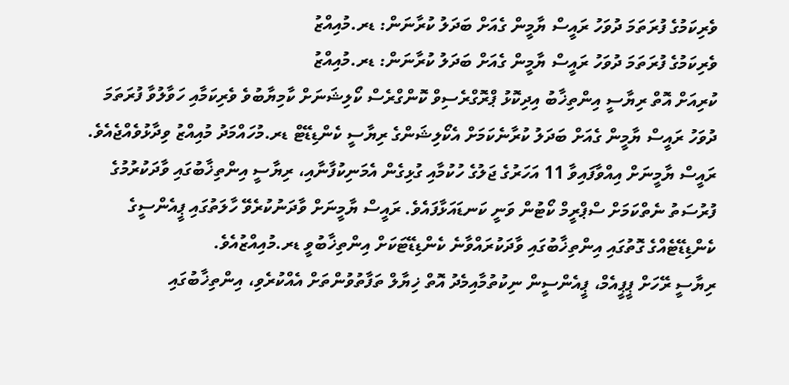ވެރިކަމުގެ ފުރަތަމަ ދުވަހު ރައީސް ޔާމީން ގެއަށް ބަދަލު ކުރާނަން: ޑރ.މުއިއްޒު
ވެރިކަމުގެ ފުރަތަމަ ދުވަހު ރައީސް ޔާމީން ގެއަށް ބަދަލު ކުރާނަން: ޑރ.މުއިއްޒު
ކުރިއަށް އޮތް ރިޔާސީ އިންތިޚާބު އިދިކޮޅު ޕްރޮގްރެސިވް ކޮންގްރެސް ކޯލިޝަނަށް ކާމިޔާބުވެ ވެރިކަމާއި ހަވާލުވާ ފުރަތަމަ ދުވަހު ރައީސް ޔާމީން ގެއަށް ބަދަލު ކުރާނެކަމަށް އެކޯލިޝަންގެ ރިޔާސީ ކެންޑިޑޭޓް ޑރ.މުހައްމަދު މުއިއްޒު ވިދާޅުވެއްޖެއެވެ.
ރައީސް ޔާމީނަށް އިއްވާފައިވާ 11 އަހަރުގެ ޖަލުގެ ހުކުމާއި ގުޅިގެން އެމަނިކުފާނާއި، ރިޔާސީ އިންތިޚާބުގައި ވާދަކުރުމުގެ ފުރުސަތު ނެތްކަމަށް ސްޕްރީމް ކޯޓުން ވަނީ ކަނޑައަޅާފައެވެ. ރައީސް ޔާމީނަށް ވާދަނުކުރެވޭ ހާލަތުގައި ޕީއެންސީގެ ކެންޑިޑޭޓެއްގެ ގޮތުގައި އިންތިޚާބުގައި ވާދަކުރައްވާނެ ކެންޑިޑޭޓަކަށް އިންތިޚާބުވީ ޑރ.މުއިއްޒުއެވެ.
ރިޔާސީ ރޭހަށް ޕީޕީއެމް، ޕީއެންސީން ނިކުތުމާއިމެދު އޮތް ޚިޔާލް ތަފާތުވުންތަށް އެއްކުރެވި، އިންތިޚާބުގައި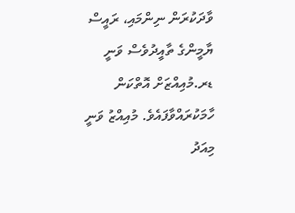ވާދަކުރަން ނިންމައި، ރައީސް ޔާމީންގެ ތާއީދުވެސް ވަނީ ޑރ.މުއިއްޒަށް އޮތްކަން ހާމަކުރައްވާފައެވެ. މުއިއްޒު ވަނީ މިއަދު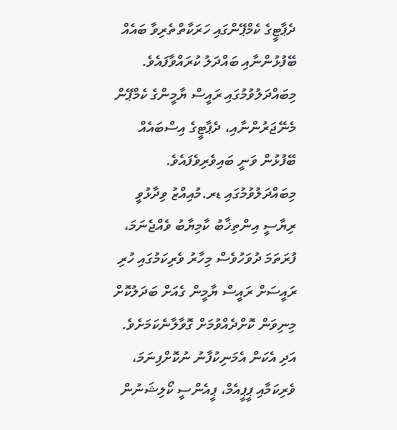ދެޕާޓީގެ ކެމްޕޭންގައި ހަރަކާތްތެރިވާ ބައެއް ބޭފުޅުންނާއި ބައްދަލު ކުރައްވާފައެވެ. މިބައްދަލުވުމުގައި ރައީސް ޔާމީންގެ ކެމްޕޭން މެނޭޖަރުންނާއި، ދެޕާޓީގެ އިސްބައެއް ބޭފުޅުން ވަނީ ބައިވެރިވެފައެވެ.
މިބައްދަލުވުމުގައި ޑރ.މުއިއްޒު ވިދާޅުވީ ރިޔާސީ އިންތިޚާބު ކާމިޔާބު ވެއްޖެނަމަ، ފުރަތަމަ ދުވަހުވެސް މިހާރު ވެރިކަމުގައި ހުރި ރައީސަށް ރައީސް ޔާމީން ގެއަށް ބަދަލުކޮށް މިނިވަން ކޮށްދެއްވުމަށް ގޮވާލާނެކަމަށެވެ. އަދި އެކަން އެމަނިކުފާނު ނުކޮށްފިނަމަ، ވެރިކަމާއި ޕީޕީއެމް، ޕީއެންސީ ކޯލިޝަނުން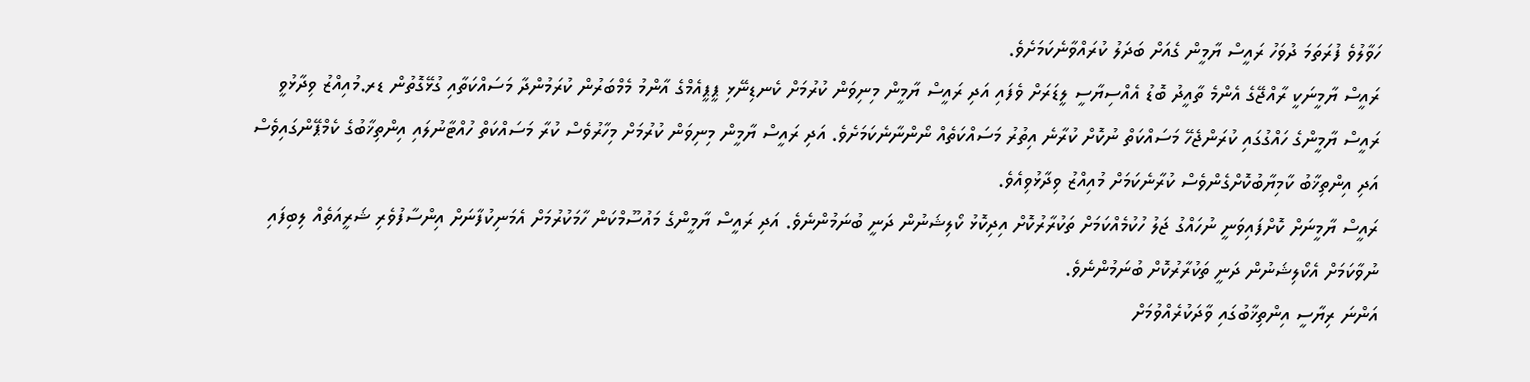ހަވާލުވެ ފުރަތަމަ ދުވަހު ރައީސް ޔާމީން ގެއަށް ބަދަލު ކުރައްވާނެކަމަށެވެ.
ރައީސް ޔާމީނަކީ ރާއްޖޭގެ އެންމެ ތާއީދު ބޮޑު އެއްސިޔާސީ ލީޑަރަށް ވެފައި އަދި ރައީސް ޔާމީން މިނިވަން ކުރުމަށް ކެނޑިނޭޅި ޕީޕީއެމްގެ އާންމު މެމްބަރުން ކުރަމުންދާ މަސައްކަތާއި ގުޅޭގޮތުން ޑރ.މުއިއްޒު ވިދާޅުވީ ރައީސް ޔާމީންގެ ހައްގުގައި ކުރަންޖެހޭ މަސައްކަތް ނުކޮށް ކުރާނެ އިތުރު މަސައްކަތެއް ނޯންނާނެކަމަށެވެ. އަދި ރައީސް ޔާމީން މިނިވަން ކުރުމަށް މިހާރުވެސް ކުރާ މަސައްކަތް ހުއްޓާނުލައި އިންތިޚާބުގެ ކެމްޕޭންގައިވެސް އަދި އިންތިޚާބު ކާމިޔާބުކޮށްގެންވެސް ކުރާނެކަމަށް މުއިއްޒު ވިދާޅުވިއެވެ.
ރައީސް ޔާމީނަށް ކޮށްފައިވަނީ ނުހައްގު ޖަލު ހުކުމެއްކަމަށް ތަކުރާރުކޮށް އިދިކޮޅު ކޯލިޝަނުން ދަނީ ބުނަމުންނެވެ. އަދި ރައީސް ޔާމީންގެ މައުސޫމްކަން ހާމަކުރުމަށް އެމަނިކުފާނަށް އިންސާފުވެރި ޝަރީއަތެއް ލިބިފައި ނުވާކަމަށް އެކޯލިޝަނުން ދަނީ ތަކުރާރުކޮށް ބުނަމުންނެވެ.
އަންނަ ރިޔާސީ އިންތިޚާބުގައި ވާދަކުރެއްވުމަށް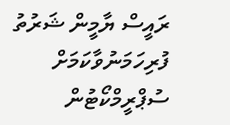ރައީސް ޔާމީން ޝަރުތު ފުރިހަމަނުވާކަމަށް ސުޕްރީމްކޯޓުން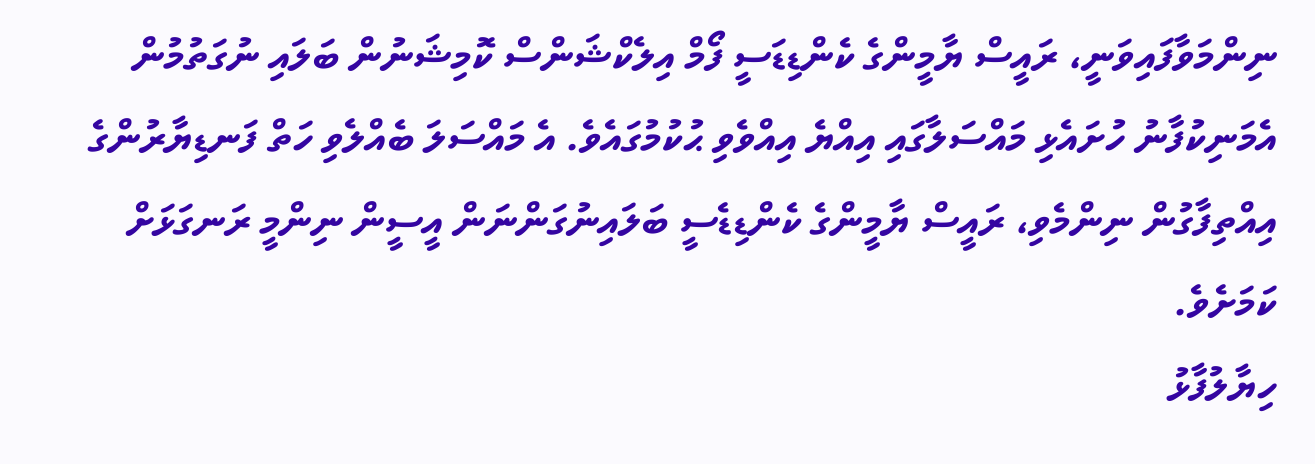ނިންމަވާފައިވަނީ، ރައީސް ޔާމީންގެ ކެންޑިޑަސީ ފޯމް އިލެކްޝަންސް ކޮމިޝަނުން ބަލައި ނުގަތުމުން އެމަނިކުފާނު ހުށައެޅި މައްސަލާގައި އިއްޔެ އިއްވެވި ޙުކުމުގައެވެ. އެ މައްސަލަ ބެއްލެވި ހަތް ފަނޑިޔާރުންގެ އިއްތިފާގުން ނިންމެވި، ރައީސް ޔާމީންގެ ކެންޑިޑެސީ ބަލައިނުގަންނަން އީސީން ނިންމީ ރަނގަޅަށް ކަމަށެވެ.
ހިޔާލުފާޅު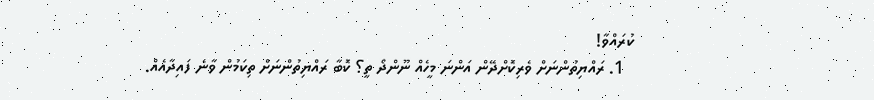ކުރައްވާ!
  1. ރައްޔިތުންނަށް ވެރިކޮށްދޭން އަންނަ މީހެއް ނޫންދޯ ތީ؟ ކޮބާ ރައްޔިތުންނަށް ތިކަމުން ވާނެ ފައިދާއެއް.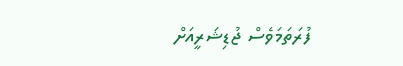ފުރަތަމަވެސް ޖުޑިޝަރީއަށް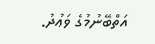އަތްބޭނުމުގެ ވަޢުދު.